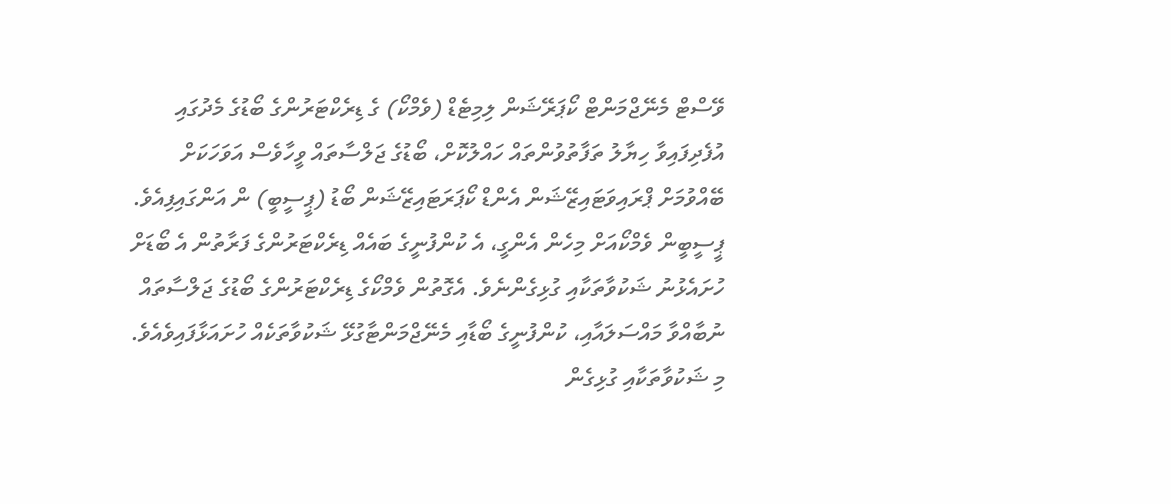ވޭސްޓް މެނޭޖްމަންޓް ކޯޕަރޭޝަން ލިމިޓެޑް (ވެމްކޯ) ގެ ޑިރެކްޓަރުންގެ ބޯޑުގެ މެދުގައި އުފެދިފައިވާ ހިޔާލު ތަފާތުވުންތައް ހައްލުކޮށް، ބޯޑުގެ ޖަލްސާތައް ވީހާވެސް އަވަހަކަށް ބޭއްވުމަށް ޕްރައިވަޓައިޒޭޝަން އެންޑް ކޯޕަރަޓައިޒޭޝަން ބޯޑު (ޕީސީބީ) ން އަންގައިފިއެވެ.
ޕީސީބީން ވެމްކޯއަށް މިހެން އެންގީ، އެ ކުންފުނީގެ ބައެއް ޑިރެކްޓަރުންގެ ފަރާތުން އެ ބޯޑަށް ހުށައެޅުނު ޝަކުވާތަކާއި ގުޅިގެންނެވެ. އެގޮތުން ވެމްކޯގެ ޑިރެކްޓަރުންގެ ބޯޑުގެ ޖަލްސާތައް ނުބާއްވާ މައްސަލައާއި، ކުންފުނީގެ ބޯޑާއި މެނޭޖްމަންޓާގުޅޭ ޝަކުވާތަކެއް ހުށައަޅާފައިވެއެވެ.
މި ޝަކުވާތަކާއި ގުޅިގެން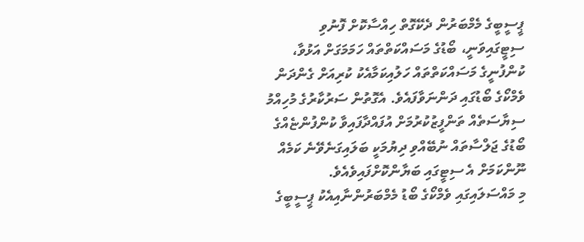ޕީސީބީގެ މެމްބަރުން ދެކޭގޮތް ހިއްސާކޮށް ފޮނުވި ސިޓީގައިވަނީ، ބޯޑުގެ މަސައްކަތްތައް ހަމަމަގަށް އަޅުވާ، ކުންފުނީގެ މަސައްކަތްތައް ހަލުއިކަމާއެކު ކުރިއަށް ގެންދަން ވެމްކޯގެ ބޯޑުގައި ދަންނަވާފައެވެ. އެގޮތުން ސަރުކާރުގެ މުހިއްމު ސިޔާސަތެއް ތަންފީޒުކުރުމަށް އުފައްދާފައިވާ ކުންފުންޏެއްގެ ބޯޑުގެ ޖަލްސާތައް ނުބޭއްވި ދިޔުމަކީ ބަލައިގަނެވޭނެ ކަމެއް ނޫންކަމަށް އެ ސިޓީގައި ބަޔާންކޮށްފައިވެއެވެ.
މި މައްސަލައިގައި ވެމްކޯގެ ބޯޑު މެމްބަރުންނާއިއެކު ޕީސީބީގެ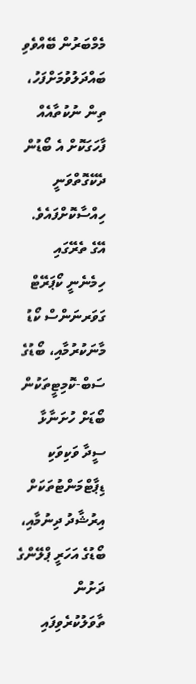މެމްބަރުން ބޭއްވެވި ބައްދަލުވުމަށްފަހު، ތިން ނުކުތާއެއް ފާހަގަކޮށް އެ ބޯޑުން ދެކޭގޮތްވަނީ ހިއްސާކޮށްފައެވެ. އޭގެ ތެރޭގައި ހިމެނެނީ ކޯޕަރޭޓް ގަވަރނަންސް ކޯޑު މާނަކުރުމާއި، ބޯޑުގެ ސަބް-ކޮމިޓީތަކުން ބޯޑަށް ހުށަނާޅާ ސީދާ ވަކިވަކި ޑިޕާޓްމަންޓުތަކަށް އިރުޝާދު ދިނުމާއި، ބޯޑުގެ އަހަރީ ޕްލޭންގެ ދަށުން ތާވަލުކުރެވިފައި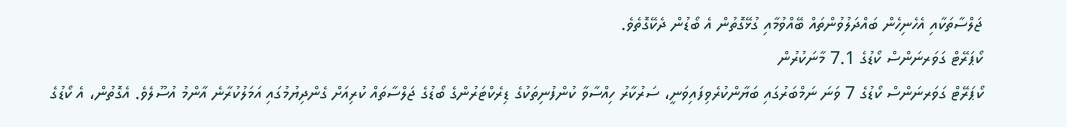ޖަލްސާތަކާއި އެހެނިހެން ބައްދަލުވުންތައް ބޭއްވުމާއި ގުޅޭގޮތުން އެ ބޯޑުން ދެކޭގޮތެވެ.
ކޯޕަރޭޓް ގަވަރނަންސް ކޯޑުގެ 7.1 މާނަކުރުން
ކޯޕަރޭޓް ގަވަރނަންސް ކޯޑުގެ 7 ވަނަ ނަމްބަރުގައި ބަޔާންކުރެވިފައިވަނީ، ސަރުކާރު ހިއްސާވާ ކުންފުނިތަކުގެ ޑިރެކްޓަރުންގެ ބޯޑުގެ ޖަލްސާތައް ކުރިއަށް ގެންދިޔުމުގައި އަމަލުކުރާނެ އާންމު އުސޫލެވެ. އެގޮތުން، އެ ކޯޑުގެ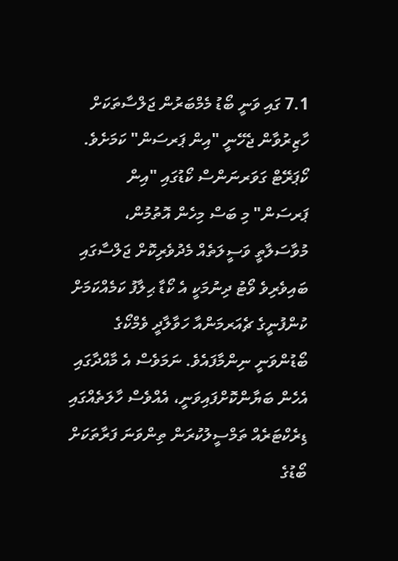7.1 ގައި ވަނީ ބޯޑު މެމްބަރުން ޖަލްސާތަކަށް ހާޒިރުވާން ޖެހޭނީ "އިން ޕަރސަން" ކަމަށެވެ.
ކޯޕަރޭޓް ގަވަރނަންސް ކޯޑުގައި "އިން ޕަރސަން" މި ބަސް މިހެން އޮތުމުން، މުވާސަލާތީ ވަސީލަތެއް މެދުވެރިކޮށް ޖަލްސާގައި ބައިވެރިވެ ވޯޓު ދިނުމަކީ އެ ކޯޑާ ޙިލާފު ކަމެއްކަމަށް ކުންފުނީގެ ޗެއަރމަންއާ ހަވާލާދީ ވެމްކޯގެ ބޯޑުންވަނީ ނިންމާފައެވެ. ނަމަވެސް އެ މާއްދާގައި އެހެން ބަޔާންކޮށްފައިވަނީ، އެއްވެސް ހާލަތެއްގައި ޑިރެކްޓަރެއް ތަމްސީލުކުރަން ތިންވަނަ ފަރާތަކަށް ބޯޑުގެ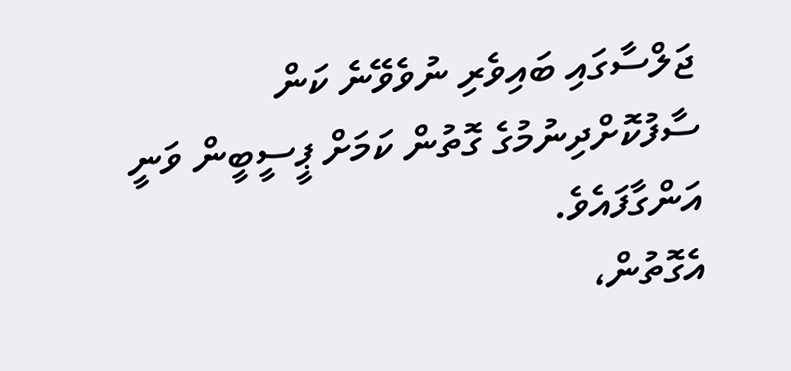ޖަލްސާގައި ބައިވެރި ނުވެވޭނެ ކަން ސާފުކޮށްދިނުމުގެ ގޮތުން ކަމަށް ޕީސީބީން ވަނީ އަންގާފައެވެ.
އެގޮތުން،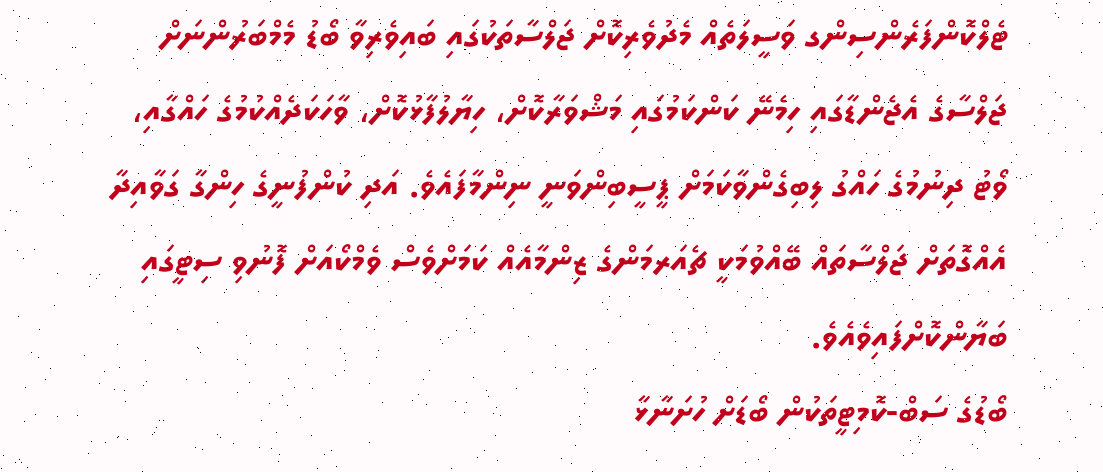ޓެލްކޮންފަރެންސިންގ ވަސީލަތެއް މެދުވެރިކޮށް ޖަލްސާތަކުގައި ބައިވެރިވާ ބޯޑު މެމްބަރުންނަށް ޖަލްސާގެ އެޖެންޑާގައި ހިމެނޭ ކަންކަމުގައި މަޝްވަރާކޮށް، ހިޔާލުފާޅުކޮށް، ވާހަކަދެއްކުމުގެ ހައްގާއި، ވޯޓު ދިނުމުގެ ހައްގު ލިބިގެންވާކަމަށް ޕީސީބިންވަނީ ނިންމާފައެވެ. އަދި ކުންފުނީގެ ހިންގާ ގަވާއިދާ އެއްގޮތަށް ޖަލްސާތައް ބޭއްވުމަކީ ޗެއަރމަންގެ ޒިންމާއެއް ކަމަށްވެސް ވެމްކޯއަށް ފޮނުވި ސިޓީގައި ބަޔާންކޮށްފައިވެއެވެ.
ބޯޑުގެ ސަބް-ކޮމިޓީތަކުން ބޯޑަށް ހުށަނާޅާ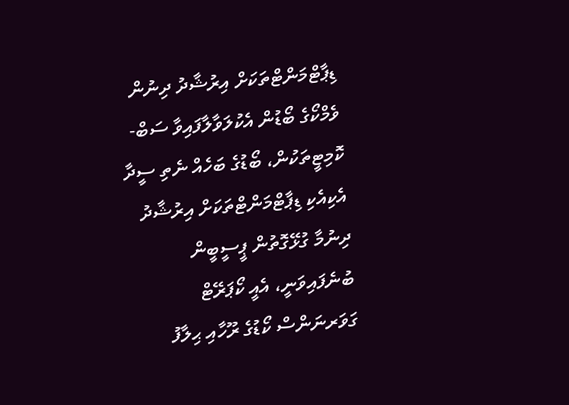ޑިޕާޓްމަންޓްތަކަށް އިރުޝާދު ދިނުން
ވެމްކޯގެ ބޯޑުން އެކުލަވާލާފައިވާ ސަބް-ކޮމިޓީތަކުން، ބޯޑުގެ ބަހެއް ނެތި ސީދާ އެކިއެކި ޑިޕާޓްމަންޓްތަކަށް އިރުޝާދު ދިނުމާ ގުޅޭގޮތުން ޕީސީބީން ބުނެފައިވަނީ، އެއީ ކޯޕަރޭޓް ގަވަރނަންސް ކޯޑުގެ ރޫހާއި ޙިލާފު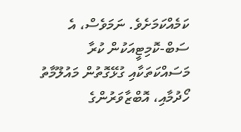ކަމެއްކަމަށެވެ. ނަމަވެސް، އެ ސަބް-ކޮމިޓީއަކުން ކުރާ މަސައްކަތަކާއި ގުޅޭގޮތުން މައުލޫމާތު ހޯދުމާއި، އޮބްޒާވަރުންގެ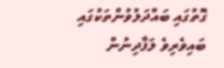ގޮތުގައި ބައްދަލުވުންތަކުގައި ބައިވެރިވެ ލަފާދިނުން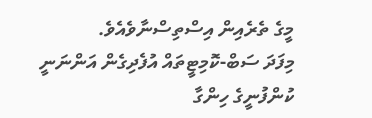މީގެ ތެރެއިން އިސްތިސްނާވެއެވެ.
މިފަދަ ސަބް-ކޮމިޓީތައް އުފެދިގެން އަންނަނީ ކުންފުނީގެ ހިންގާ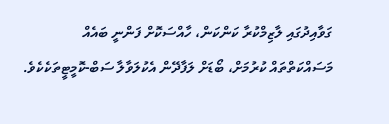ގަވާއިދުގައި ލާޒިމްކުރާ ކަންކަން، ހާއްސަކޮށް ފަންނީ ބައެއް މަސައްކަތްތައް ކުރުމަށް، ބޯޑަށް ލަފާދޭން އެކުލަވާލާ ސަބް-ކޮމީޓީތަކެކެވެ.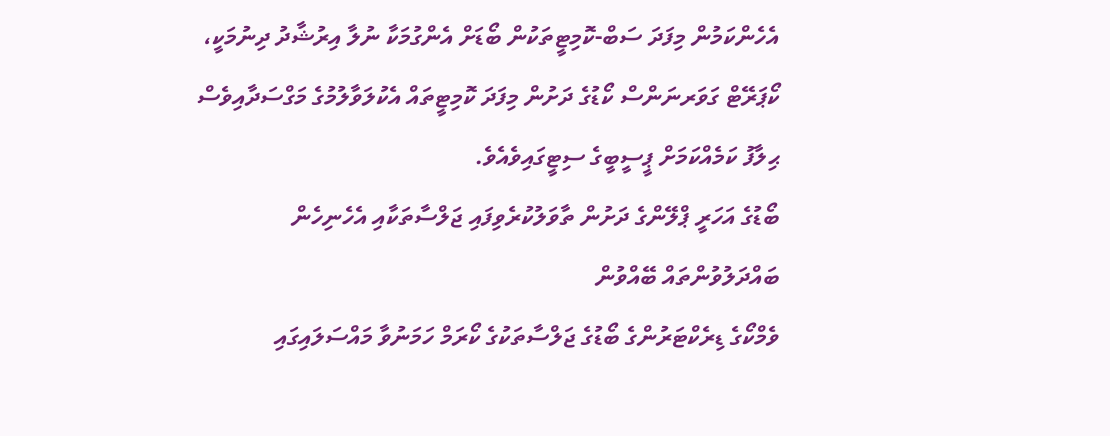އެހެންކަމުން މިފަދަ ސަބް-ކޮމިޓީތަކުން ބޯޑަށް އެންގުމަކާ ނުލާ އިރުޝާދު ދިނުމަކީ، ކޯޕަރޭޓް ގަވަރނަންސް ކޯޑުގެ ދަށުން މިފަދަ ކޮމިޓީތައް އެކުލަވާލުމުގެ މަގްސަދާއިވެސް ޙިލާފު ކަމެއްކަމަށް ޕީސީބީގެ ސިޓީގައިވެއެވެ.
ބޯޑުގެ އަހަރީ ޕްލޭންގެ ދަށުން ތާވަލުކުރެވިފައި ޖަލްސާތަކާއި އެހެނިހެން ބައްދަލުވުންތައް ބޭއްވުން
ވެމްކޯގެ ޑިރެކްޓަރުންގެ ބޯޑުގެ ޖަލްސާތަކުގެ ކޯރަމް ހަމަނުވާ މައްސަލައިގައި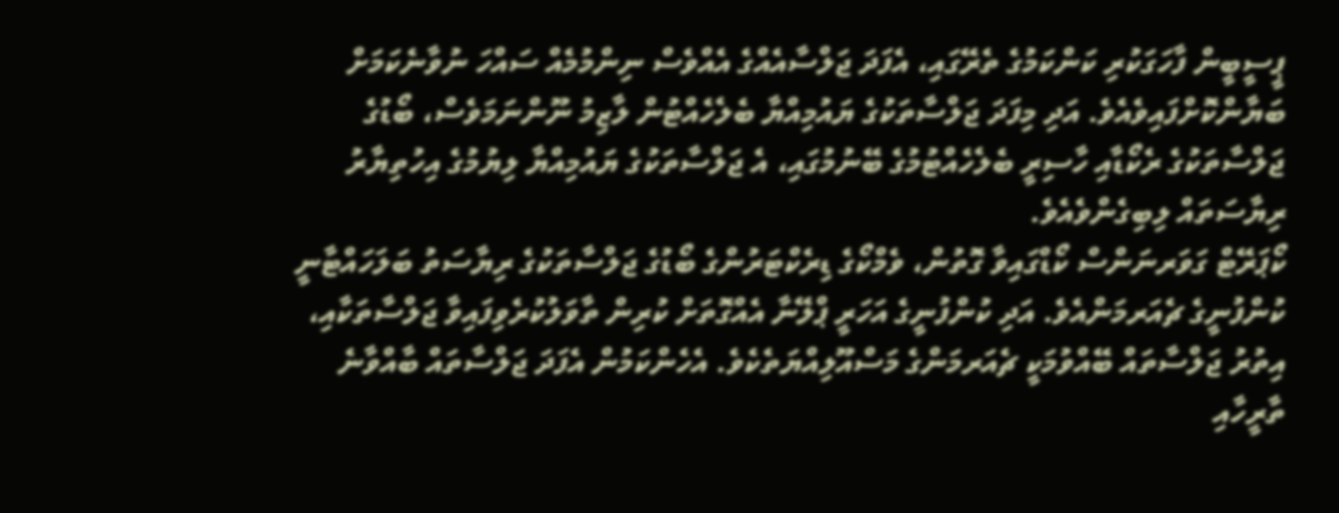ޕީސީބީން ފާހަގަކުރި ކަންކަމުގެ ތެރޭގައި، އެފަދަ ޖަލްސާއެއްގެ އެއްވެސް ނިންމުމެއް ސައްހަ ނުވާނެކަމަށް ބަޔާންކޮށްފައިވެއެވެ. އަދި މިފަދަ ޖަލްސާތަކުގެ ޔައުމިއްޔާ ބެލެހެއްޓުން ލާޒިމު ނޫންނަމަވެސް، ބޯޑުގެ ޖަލްސާތަކުގެ ރެކޯޑާއި ހާސިރީ ބެލެހެއްޓުމުގެ ބޭނުމުގައި، އެ ޖަލްސާތަކުގެ ޔައުމިއްޔާ ލިޔުމުގެ އިހުތިޔާރު ރިޔާސަތައް ލިބިގެންވެއެވެ.
ކޯޕަރޭޓް ގަވަރނަންސް ކޯޑްގައިވާ ގޮތުން، ވެމްކޯގެ ޑިރެކްޓަރުންގެ ބޯޑުގެ ޖަލްސާތަކުގެ ރިޔާސަތު ބަލަހައްޓާނީ ކުންފުނީގެ ޗެއަރމަންއެވެ. އަދި ކުންފުނީގެ އަހަރީ ޕްލޭނާ އެއްގޮތަށް ކުރިން ތާވަލުކުރެވިފައިވާ ޖަލްސާތަކާއި، އިތުރު ޖަލްސާތައް ބޭއްވުމަކީ ޗެއަރމަންގެ މަސްއޫލިއްޔަތެކެވެ. އެހެންކަމުން އެފަދަ ޖަލްސާތައް ބާއްވާނެ ތާރީހާއި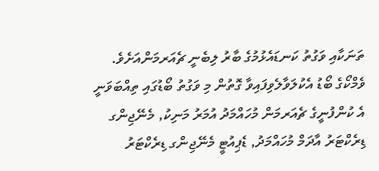ތަނަކާއި ވަގުތު ކަނޑައެޅުމުގެ ބާރު ލިބެނީ ޗެއަރމަންއަށެވެ.
ވެމްކޯގެ ބޯޑު އެކުލަވާލެވިފައިވާ ގޮތުން މި ވަގުތު ބޯޑުގައި ތިއްބަވަނީ އެ ކުންފުނީގެ ޗެއަރމަން މުހައްމަދު އުމަރު މަނިކު, މެނޭޖިންގ ޑިރެކްޓަރު އާދަމް މުހައްމަދު, ޑެޕިއުޓީ މެނޭޖިންގ ޑިރެކްޓަރު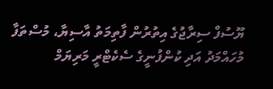ޔޫސުފް ސިރާޖުގެ އިތުރުން ފާތިމަތު އާސިޔާ، މުސްތަފާ މުހައްމަދު އަދި ކުންފުނީގެ ސެކެޓްރީ މަރިޔަމް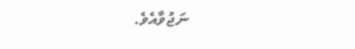ނަޖުވާއެވެ.